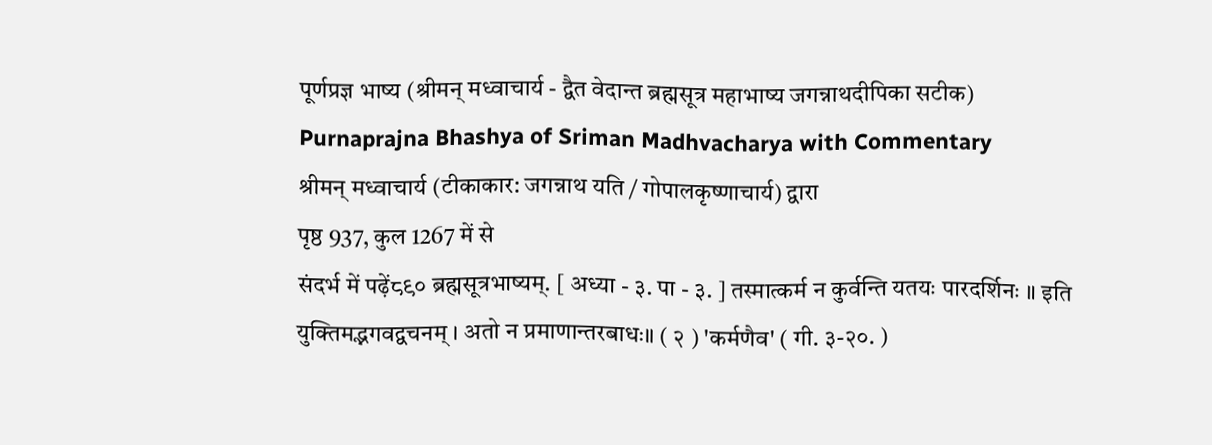पूर्णप्रज्ञ भाष्य (श्रीमन् मध्वाचार्य - द्वैत वेदान्त ब्रह्मसूत्र महाभाष्य जगन्नाथदीपिका सटीक)
Purnaprajna Bhashya of Sriman Madhvacharya with Commentary
श्रीमन् मध्वाचार्य (टीकाकार: जगन्नाथ यति / गोपालकृष्णाचार्य) द्वारा
पृष्ठ 937, कुल 1267 में से
संदर्भ में पढ़ें८९० ब्रह्मसूत्रभाष्यम्. [ अध्या - ३. पा - ३. ] तस्मात्कर्म न कुर्वन्ति यतयः पारदर्शिनः ॥ इति युक्तिमद्भगवद्वचनम् । अतो न प्रमाणान्तरबाधः॥ ( २ ) 'कर्मणैव' ( गी. ३-२०. )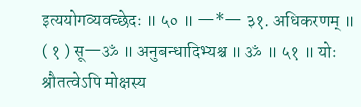इत्ययोगव्यवच्छेदः ॥ ५० ॥ —*— ३१. अधिकरणम् ॥ ( १ ) सू—ॐ ॥ अनुबन्धादिभ्यश्च ॥ ॐ ॥ ५१ ॥ योः श्रौतत्वेऽपि मोक्षस्य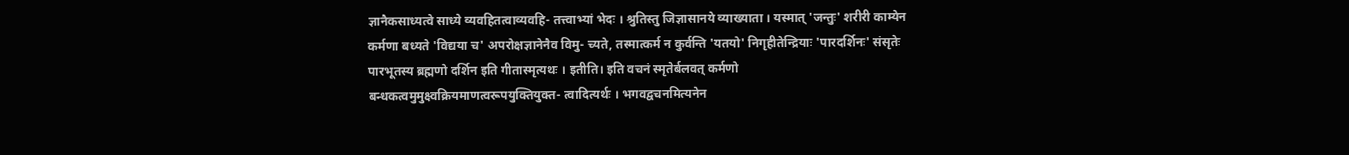ज्ञानैकसाध्यत्वे साध्ये व्यवहितत्वाव्यवहि- तत्त्वाभ्यां भेदः । श्रुतिस्तु जिज्ञासानये व्याख्याता । यस्मात् 'जन्तुः' शरीरी काम्येन कर्मणा बध्यते 'विद्यया च' अपरोक्षज्ञानेनैव विमु- च्यते, तस्मात्कर्म न कुर्वन्ति 'यतयो' निगृहीतेन्द्रियाः 'पारदर्शिनः' संसृतेः पारभूतस्य ब्रह्मणो दर्शिन इति गीतास्मृत्यथः । इतीति। इति वचनं स्मृतेर्बलवत् कर्मणो बन्धकत्वमुमुक्ष्वक्रियमाणत्वरूपयुक्तियुक्त- त्वादित्यर्थः । भगवद्वचनमित्यनेन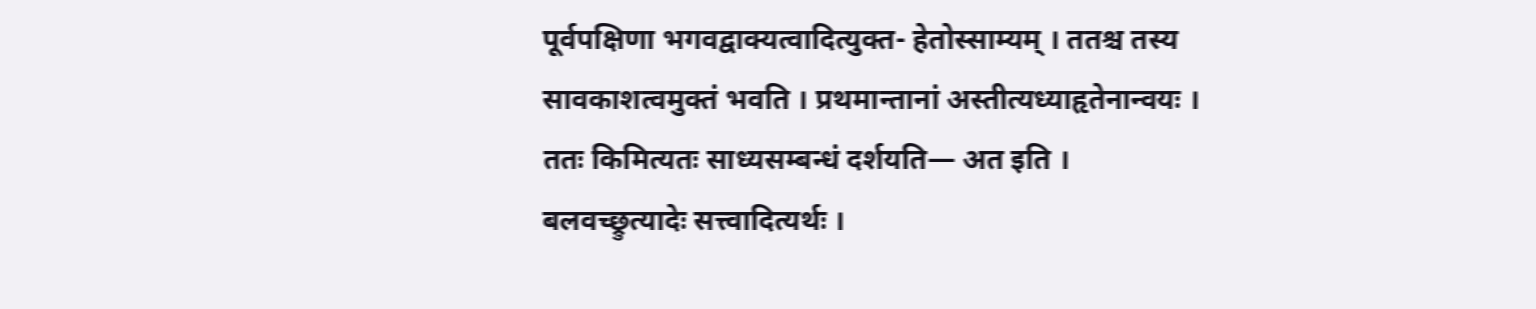पूर्वपक्षिणा भगवद्वाक्यत्वादित्युक्त- हेतोस्साम्यम् । ततश्च तस्य सावकाशत्वमुक्तं भवति । प्रथमान्तानां अस्तीत्यध्याहृतेनान्वयः । ततः किमित्यतः साध्यसम्बन्धं दर्शयति— अत इति । बलवच्छ्रुत्यादेः सत्त्वादित्यर्थः ।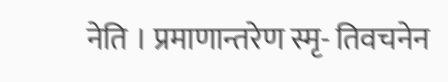नेति । प्रमाणान्तरेण स्मृ- तिवचनेन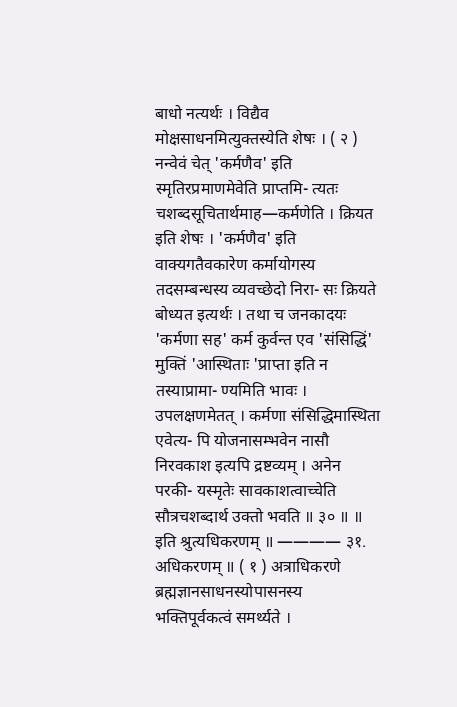बाधो नत्यर्थः । विद्यैव मोक्षसाधनमित्युक्तस्येति शेषः । ( २ ) नन्वेवं चेत् 'कर्मणैव' इति स्मृतिरप्रमाणमेवेति प्राप्तमि- त्यतः चशब्दसूचितार्थमाह—कर्मणेति । क्रियत इति शेषः । 'कर्मणैव' इति वाक्यगतैवकारेण कर्मायोगस्य तदसम्बन्धस्य व्यवच्छेदो निरा- सः क्रियते बोध्यत इत्यर्थः । तथा च जनकादयः 'कर्मणा सह' कर्म कुर्वन्त एव 'संसिद्धिं' मुक्तिं 'आस्थिताः 'प्राप्ता इति न तस्याप्रामा- ण्यमिति भावः । उपलक्षणमेतत् । कर्मणा संसिद्धिमास्थिता एवेत्य- पि योजनासम्भवेन नासौ निरवकाश इत्यपि द्रष्टव्यम् । अनेन परकी- यस्मृतेः सावकाशत्वाच्चेति सौत्रचशब्दार्थ उक्तो भवति ॥ ३० ॥ ॥ इति श्रुत्यधिकरणम् ॥ ———— ३१. अधिकरणम् ॥ ( १ ) अत्राधिकरणे ब्रह्मज्ञानसाधनस्योपासनस्य भक्तिपूर्वकत्वं समर्थ्यते ।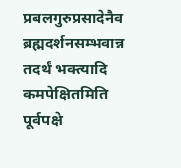प्रबलगुरुप्रसादेनैव ब्रह्मदर्शनसम्भवान्न तदर्थं भक्त्यादि कमपेक्षितमिति पूर्वपक्षे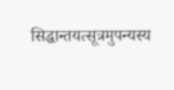सिद्धान्तयत्सूत्रमुपन्यस्य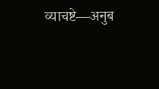व्याचष्टे—अनुब